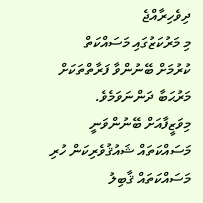ދިވެހިރާއްޖެ
މި މަރުކަޒުގައި މަސައްކަތް ކުރުމަށް ބޭނުންވާ ފަރާތްތަކަށް މަރުޙަބާ ދަންނަވަމެވެ. މިވަޒީފާއަށް ބޭނުންވަނީ މަސައްކަތައް ޝައުޤުވެރިކަން ހުރި މަސައްކަތައް ޤާބިލު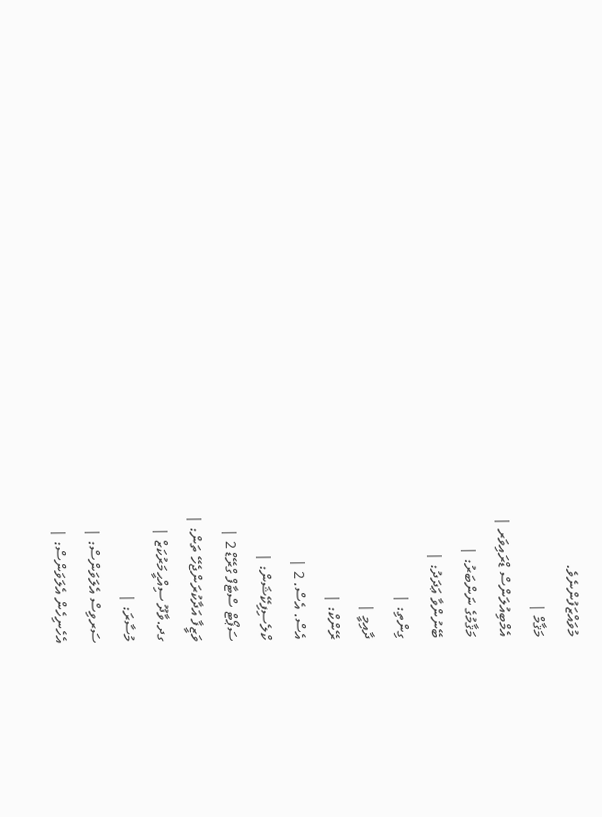މުވައްޒަފުންނެވެ.
މަޤާމް |
އެމްބިއުލަންސް ޑްރައިވަރ |
މަޤާމުގެ ނަންބަރު: |
ބޭނުންވާ ޢަދަދު: |
ގިންތި: |
ދާއިމީ |
ރޭންކް: |
އެސް. އެސް. 2 |
ކްލެސިފިކޭޝަން: |
ސަޕޯޓް ސްޓާފް ގްރޭޑް 2 |
ވަޒީފާ އަދާކުރަންޖެހޭ ތަން: |
ގދ.ވާދޫ ސިއްޙީމަރުކަޒް |
މުސާރަ: |
ސަރވިސް އެލަވަންސް: |
އެހެނިހެން އެލަވަންސް: |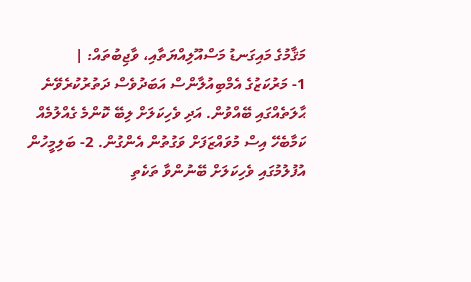މަޤާމުގެ މައިގަނޑު މަސްއޫލިއްޔަތާއި، ވާޖިބުތައް: |
1- މަރުކަޒުގެ އެމްބިއުލާންސް އަބަދުވެސް ދަތުރުކުރެވޭނެ ޙާލަތެއްގައި ބޭއްވުން. އަދި ވެހިކަލަށް ލިބޭ ކޮންމެ ގެއްލުމެއް ކަމާބެހޭ އިސް މުވައްޒަފަށް ވަގުތުން އެންގުން. 2- ބަލިމީހުން އުފުލުމުގައި ވެހިކަލަށް ބޭނުންވާ ތަކެތި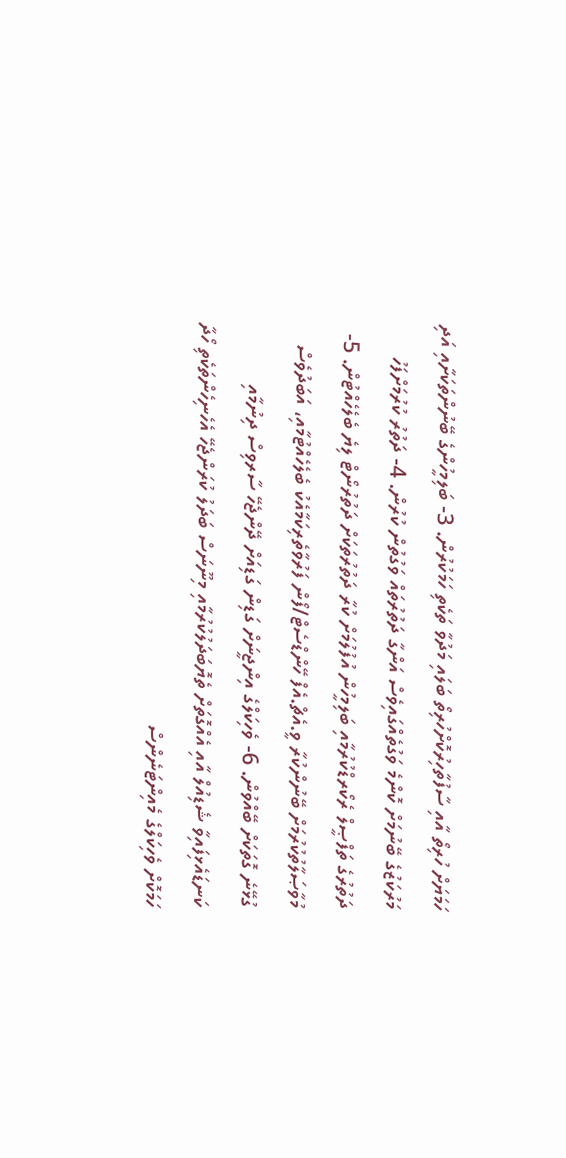ހަމަޔަށް ހުރިތޯ އާއި ސާފުތާހިރުކޮށްހުރިތޯ ބަލައި މަދުވާ ތަކެތި ހަމަކުރުން. 3- ބަލިމީހުންގެ ބޭނުންތަކަށާއި އަދި މަރުކަޒުގެ ބޭނުމަށް ކޮންމެ ވަގުތެއްގައިވެސް އަންގާ ދަތުރުތައް ވަގުތުން ކުރުން. 4- ދަތުރު ކުރުމަށްފަހު ދަތުރުގެ ތަފްޞީލް ރެކޯރޑްކުރުމާއި ބަލިމީހުން އުފުލުމަށް ކުރާ ދަތުރުތަކަށް ދަތުރުނޯޓް ލިޔެ ބެލެހެއްޓުން. 5- މުވާޞަލާތުކުރުމަށް ބޭނުންކުރާ ވީ.އެޗް.އެފް ހޭންޑްސެޓް/ފޯން ފަރުވާތެރިކަމާއެކު ބެލެހެއްޓުމާއި، އަބަދުވެސް ގުޅޭނެ ގޮތަކަށް ބޭއްވުން. 6- ވެހިކަލްގެ އިންޖީނަށް ގަޑިން ގަޑިއަށް ދޭންޖެހޭ ސާރވިސް ދިނުމާއި ކަނޑައެޅިފައިވާ ޝެޑިއުލް އާއި އެއްގޮތަށް ތެޔޮބަދަލުކުރުމާއި މިނޫނަސް ބަދަލު ކުރަންޖެހޭ އެހެނިހެންތަކެތި ހޯދާ ހަމަކޮށް ވެހިކަލްގެ މެއިންޓަނެންސް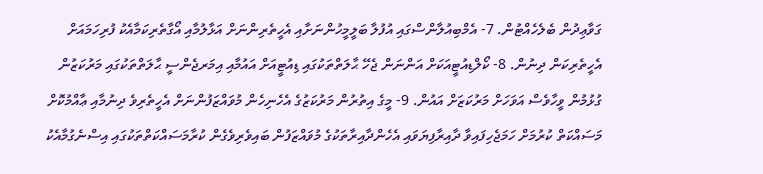ގަވާޢިދުން ބެލެހެއްޓުން. 7- އެމްބިއުލާންސްގައި އުފުލާ ބަލީމީހުންނަށާއި އެހީތެރިންނަށް އަޅާލުމާއި އޯގާތެރިކަމާއެކު ފުރިހަމައަށް އެހީތެރިކަން ދިނުން. 8- ކޯލްޑިއުޓީއަކަށް އަންނަން ޖެހޭ ޙާލަތްތަކުގައި ޑިއުޓީއަށް އައުމާއި އިމަރޖެންސީ ޙާލަތްތަކުގައި މަރުކަޒުން ގުޅުމުން ވީހާވެސް އަވަހަށް މަރުކަޒަށް އައުން. 9- މީގެ އިތުރުން މަރުކަޒުގެ އެހެނިހެން މުވައްޒަފުންނަށް އެހީތެރިވެ ދިނުމާއި ޢާއްމުކޮށް މަސައްކަތް ކުރުމަށް ހަމަޖެހިފައިވާ ދާއިރާފިޔަވައި އެހެންދާއިރާތަކުގެ މުވައްޒަފުން ބައިވެރިވެގެން ކުރާމަސައްކަތްތަކުގައި އިސްނެގުމާއެކު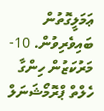ޢަމަލީގޮތުން ބައިވެރިވުން. 10- މަރުކަޒުން ހިންގާ ހެލްތް ޕްރޮމޯޝަނަލް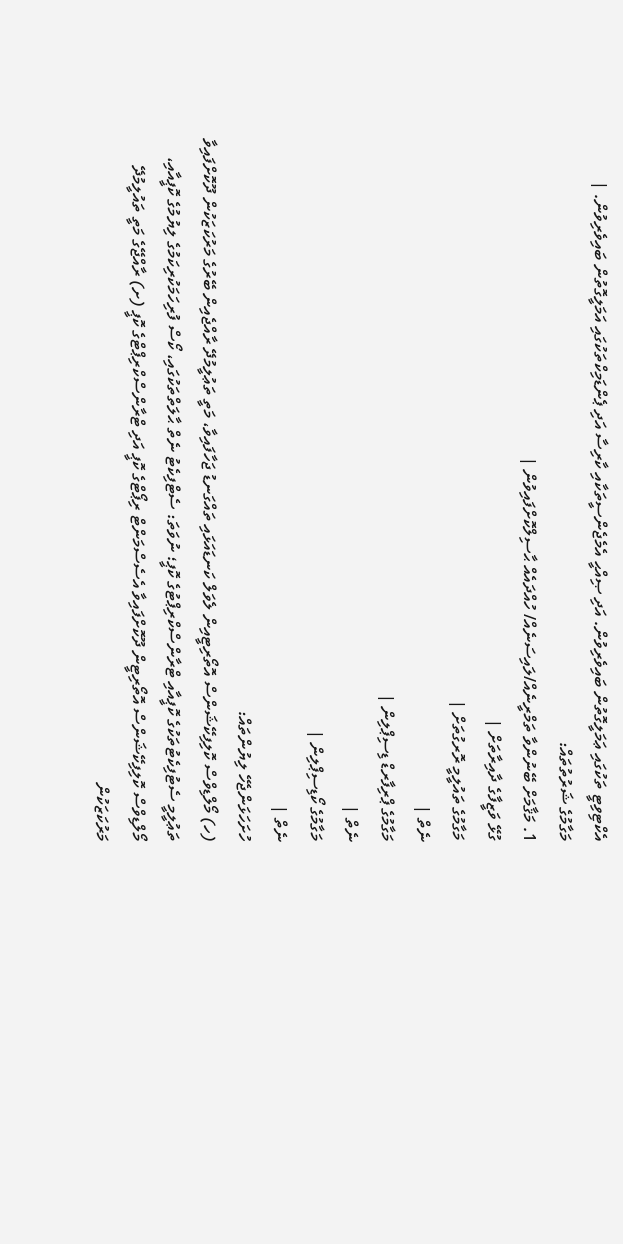އެކްޓިވިޓީ ތަކުގައި ޢަމަލީގޮތުން ބައިވެރިވުން. އަދި ޞިއްޙީ އެމެޖެންސީތަކާއި ކާރިސާ އަދި ޕެންޑަމިކްތަކުގައި އަމަލީގޮތުން ބައިވެރިވުން. |
މަގާމުގެ ޝަރުތުތައް:
1. މަޤާމަށް ބޭނުންވާ ތަމްރީނެއް/ލައިސަނެއް/ ހުއްދައެއް ޙާސިލްކޮށްފައިވުން |
ގުޅޭ ވަޒީފާގެ ދާއިރާތަށް |
މަގާމުގެ ތައުލީމީ ރޮރގުތަށް |
ނެތް |
މަގާމުގެ ޕްރިފާރޑް ޑިސިޕްލިން |
ނެތް |
މަގާމުގެ ކޯޑިސިޕްލިން |
ނެތް |
ހުށަހަޅަންޖެހޭ ލިޔުންތައް:
(ހ) މޯލްޑިވްސް ކޮލިފިކޭޝަންސް އޮތޯރިޓީއިން ލެވަލް ކަނޑައަޅައި ތައްގަނޑު ޖަހާފައިވާ، މަތީ ތަޢުލީމުދޭ ރާއްޖެއިން ބޭރުގެ މަރުކަޒަކުން ދޫކޮށްފައިވާ ތަޢުލީމީ ސެޓުފިކެޓުތަކުގެ ކޮޕީއާއި ޓްރާންސްކްރިޕްޓުގެ ކޮޕީ؛ ނުވަތަ: ސެޓްފިކެޓު ނެތް ޙާލަތްތަކުގައި، ކޯސް ފުރިހަމަކުރިކަމުގެ ލިޔުމުގެ ކޮޕީއާއި، މޯލްޑިވްސް ކޮލިފިކޭޝަންސް އޮތޯރިޓީން ދޫކޮށްފައިވާ އެސެސްމަންޓް ރިޕޯޓްގެ ކޮޕީ އަދި ޓްރާންސްކްރިޕްޓްގެ ކޮޕީ (ށ) ރާއްޖޭގެ މަތީ ތައުލީމުދޭ މަރުކަޒަކުން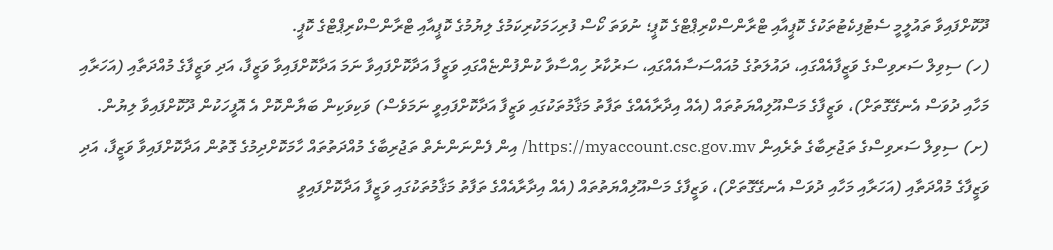ދޫކޮށްފައިވާ ތައުލީމީ ސެޓުފިކެޓުތަކުގެ ކޮޕީއާއި ޓްރާންސްކްރިޕްޓްގެ ކޮޕީ؛ ނުވަތަ ކޯސް ފުރިހަމަކުރިކަމުގެ ލިޔުމުގެ ކޮޕީއާއި ޓްރާންސްކްރިޕްޓްގެ ކޮޕީ.
(ހ) ސިވިލް ސަރވިސްގެ ވަޒީފާއެއްގައި، ދައުލަތުގެ މުއައްސަސާއެއްގައި، ސަރުކާރު ހިއްސާވާ ކުންފުންޏެއްގައި ވަޒީފާ އަދާކޮށްފައިވާ ނަމަ އަދާކޮށްފައިވާ ވަޒީފާ، އަދި ވަޒީފާގެ މުއްދަތާއި (އަހަރާއި މަހާއި ދުވަސް އެނގޭގޮތަށް)، ވަޒީފާގެ މަސްއޫލިއްޔަތުތައް (އެއް އިދާރާއެއްގެ ތަފާތު މަޤާމުތަކުގައި ވަޒީފާ އަދާކޮށްފައިވީ ނަމަވެސް) ވަކިވަކިން ބަޔާންކޮށް އެ އޮފީހަކުން ދޫކޮށްފައިވާ ލިޔުން. (ށ) ސިވިލް ސަރވިސްގެ ތަޖުރިބާގެ ތެރެއިން https://myaccount.csc.gov.mv/ އިން ފެންނަންނެތް ތަޖުރިބާގެ މުއްދަތުތައް ހާމަކޮށްދިމުގެ ގޮތުން އަދާކޮށްފައިވާ ވަޒީފާ، އަދި ވަޒީފާގެ މުއްދަތާއި (އަހަރާއި މަހާއި ދުވަސް އެނގޭގޮތަށް)، ވަޒީފާގެ މަސްއޫލިއްޔަތުތައް (އެއް އިދާރާއެއްގެ ތަފާތު މަޤާމުތަކުގައި ވަޒީފާ އަދާކޮށްފައިވީ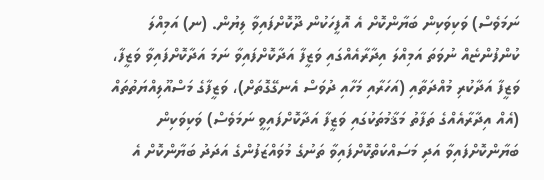ނަމަވެސް) ވަކިވަކިން ބަޔާންކޮށް އެ އޮފީހަކުން ދޫކޮށްފައިވާ ލިޔުން. (ނ) އަމިއްލަ ކުންފުންޏެއް ނުވަތަ އަމިއްލަ އިދާރާއެއްގައި ވަޒީފާ އަދާކޮށްފައިވާ ނަމަ އަދާކޮށްފައިވާ ވަޒީފާ، ވަޒީފާ އަދާކުރި މުއްދަތާއި (އަހަރާއި މަހާއި ދުވަސް އެނގޭގޮތަށް)، ވަޒީފާގެ މަސްއޫލިއްޔަތުތައް (އެއް އިދާރާއެއްގެ ތަފާތު މަޤާމުތަކުގައި ވަޒީފާ އަދާކޮށްފައިވީ ނަމަވެސް) ވަކިވަކިން ބަޔާންކޮށްފައިވާ އަދި މަސައްކަތްކޮށްފައިވާ ތަނުގެ މުވައްޒަފުންގެ އަދަދު ބަޔާންކޮށް އެ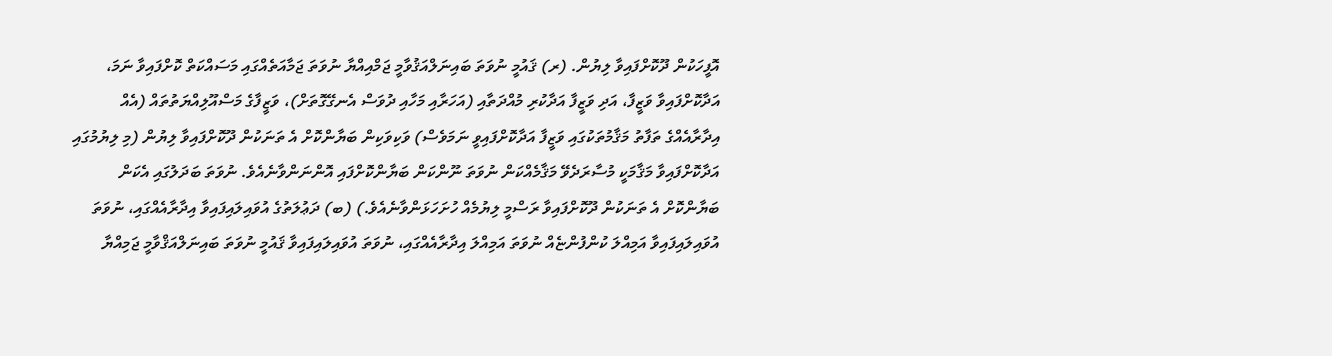އޮފީހަކުން ދޫކޮށްފައިވާ ލިޔުން. (ރ) ޤައުމީ ނުވަތަ ބައިނަލްއަޤުވާމީ ޖަމްއިއްޔާ ނުވަތަ ޖަމާއަތެއްގައި މަސައްކަތް ކޮށްފައިވާ ނަމަ، އަދާކޮށްފައިވާ ވަޒީފާ، އަދި ވަޒީފާ އަދާކުރި މުއްދަތާއި (އަހަރާއި މަހާއި ދުވަސް އެނގޭގޮތަށް)، ވަޒީފާގެ މަސްއޫލިއްޔަތުތައް (އެއް އިދާރާއެއްގެ ތަފާތު މަޤާމުތަކުގައި ވަޒީފާ އަދާކޮށްފައިވީ ނަމަވެސް) ވަކިވަކިން ބަޔާންކޮށް އެ ތަނަކުން ދޫކޮށްފައިވާ ލިޔުން (މި ލިޔުމުގައި އަދާކޮށްފައިވާ މަޤާމަކީ މުސާރަދެވޭ މަޤާމެއްކަން ނުވަތަ ނޫންކަން ބަޔާންކޮށްފައި އޮންނަންވާނެއެވެ. ނުވަތަ ބަދަލުގައި އެކަން ބަޔާންކޮށް އެ ތަނަކުން ދޫކޮށްފައިވާ ރަސްމީ ލިޔުމެއް ހުށަހަޅަންވާނެއެވެ.) (ބ) ދަޢުލަތުގެ އުވައިލައިފައިވާ އިދާރާއެއްގައި، ނުވަތަ އުވައިލައިފައިވާ އަމިއްލަ ކުންފުންޏެއް ނުވަތަ އަމިއްލަ އިދާރާއެއްގައި، ނުވަތަ އުވައިލައިފައިވާ ޤައުމީ ނުވަތަ ބައިނަލްއަޤްވާމީ ޖަމިއްޔާ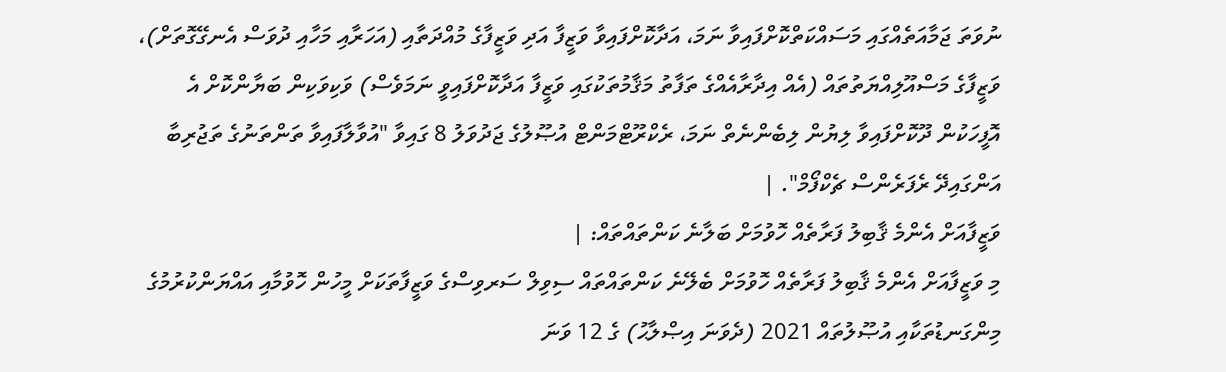ނުވަތަ ޖަމާއަތެއްގައި މަސައްކަތްކޮށްފައިވާ ނަމަ، އަދާކޮށްފައިވާ ވަޒީފާ އަދި ވަޒީފާގެ މުއްދަތާއި (އަހަރާއި މަހާއި ދުވަސް އެނގޭގޮތަށް)، ވަޒީފާގެ މަސްއޫލިއްޔަތުތައް (އެއް އިދާރާއެއްގެ ތަފާތު މަޤާމުތަކުގައި ވަޒީފާ އަދާކޮށްފައިވީ ނަމަވެސް) ވަކިވަކިން ބަޔާންކޮށް އެ އޮފީހަކުން ދޫކޮށްފައިވާ ލިޔުން ލިބެންނެތް ނަމަ، ރެކްރޫޓްމަންޓް އުޞޫލުގެ ޖަދުވަލު 8 ގައިވާ "އުވާލާފައިވާ ތަންތަނުގެ ތަޖުރިބާ އަންގައިދޭ ރެފަރެންސް ޗެކްފޯމް". |
ވަޒީފާއަށް އެންމެ ޤާބިލު ފަރާތެއް ހޮވުމަށް ބަލާނެ ކަންތައްތައް: |
މި ވަޒީފާއަށް އެންމެ ޤާބިލު ފަރާތެއް ހޮވުމަށް ބެލޭނެ ކަންތައްތައް ސިވިލް ސަރވިސްގެ ވަޒީފާތަކަށް މީހުން ހޮވުމާއި އައްޔަންކުރުމުގެ މިންގަނޑުތަކާއި އުޞޫލުތައް 2021 (ދެވަނަ އިޞްލާޙު) ގެ 12 ވަނަ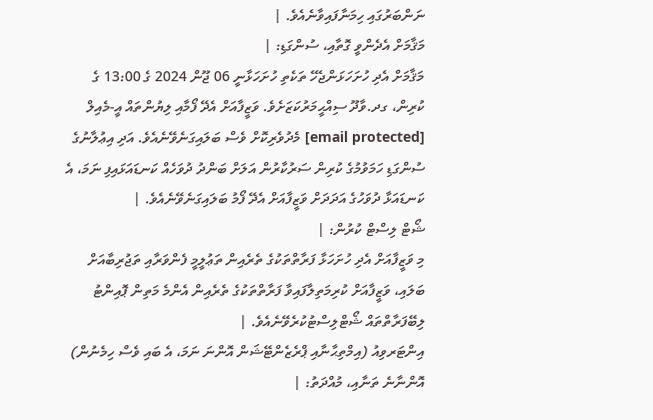ނަންބަރުގައި ހިމަނާފައިވާނެއެވެ. |
މަޤާމަށް އެދެންވީ ގޮތާއި، ސުންގަޑި: |
މަޤާމަށް އެދި ހުށަހަޅަންޖެހޭ ތަކެތި ހުށަހަޅާނީ 06 ޖޫން 2024 ގެ 13:00 ގެ ކުރިން، ގދ.ވާދޫ ސިއްޙީމަރުކަޒަށެވެ. ވަޒީފާއަށް އެދޭ ފޯމާއި ލިޔުންތައް އީ-މެއިލް [email protected] މެދުވެރިކޮށް ވެސް ބަލައިގަނެވޭނެއެވެ. އަދި އިޢުލާނުގެ ސުންގަޑި ހަމަވުމުގެ ކުރިން ސަރުކާރުން އަލަށް ބަންދު ދުވަހެއް ކަނޑައަޅައިފި ނަމަ، އެ ކަނޑައަޅާ ދުވަހުގެ އަދަދަށް ވަޒީފާއަށް އެދޭ ފޯމު ބަލައިގަނެވޭނެއެވެ. |
ޝޯޓް ލިސްޓް ކުރުން: |
މި ވަޒީފާއަށް އެދި ހުށަހަޅާ ފަރާތްތަކުގެ ތެރެއިން ތަޢުލީމީ ފެންވަރާއި ތަޖުރިބާއަށް ބަލައި، ވަޒީފާއަށް ކުރިމަތިލާފައިވާ ފަރާތްތަކުގެ ތެރެއިން އެންމެ މަތިން ޕޮއިންޓު ލިބޭފަރާތްތައް ޝޯޓްލިސްޓުކުރެވޭނެއެވެ. |
އިންޓަރވިއު (އިމްތިޙާނާއި ޕްރެޒެންޓޭޝަން އޮންނަ ނަމަ، އެ ބައި ވެސް ހިމެނުން) އޮންނާނެ ތަނާއި، މުއްދަތު: |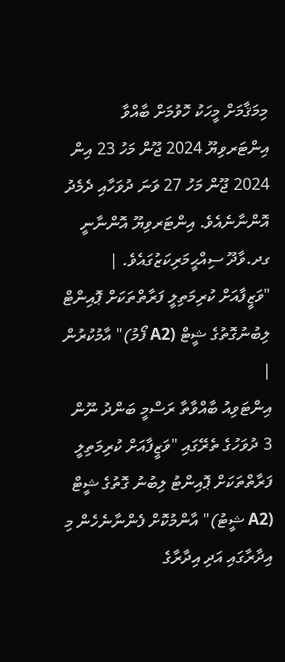މިމަޤާމަށް މީހަކު ހޮވުމަށް ބާއްވާ އިންޓަރވިޔޫ 2024 ޖޫން މަހު 23 އިން 2024 ޖޫން މަހު 27 ވަނަ ދުވަހާއި ދެމެދު އޮންނާނެއެވެ. އިންޓަރވިޔޫ އޮންނާނީ ގދ.ވާދޫ ސިއްޙީމަރިކަޒުގައެވެ. |
"ވަޒީފާއަށް ކުރިމަތިލީ ފަރާތްތަކަށް ޕޮއިންޓް ލިބުނުގޮތުގެ ޝީޓް (A2 ފޯމު)" އާމުކުރުން |
އިންޓަވިއު ބާއްވާތާ ރަސްމީ ބަންދު ނޫން 3 ދުވަހުގެ ތެރޭގައި "ވަޒީފާއަށް ކުރިމަތިލީ ފަރާތްތަކަށް ޕޮއިންޓު ލިބުނު ގޮތުގެ ޝީޓް (A2 ޝީޓު)" އާންމުކޮށް ފެންނާނެހެން މި އިދާރާގައި އަދި އިދާރާގެ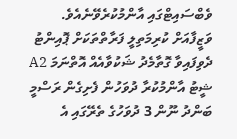ވެބްސައިޓްގައި އާންމުކުރެވޭނެއެވެ. ވަޒީފާއަށް ކުރިމަތިލީ ފަރާތްތަކަށް ޕޮއިންޓު ދެވިފައިވާ ގޮތާމެދު ޝަކުވާއެއް އޮތްނަމަ A2 ޝީޓު އާންމުކުރާ ދުވަހުން ފެށިގެން ރަސްމީ ބަންދު ނޫން 3 ދުވަހުގެ ތެރޭގައި އެ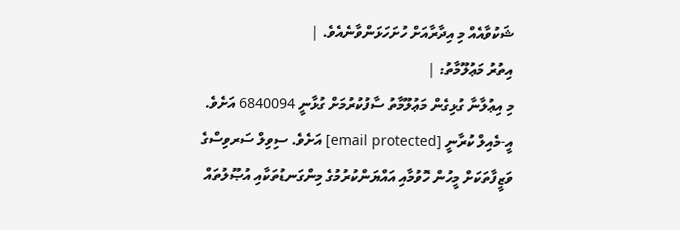ޝަކުވާއެއް މި އިދާރާއަށް ހުށަހަޅަންވާނެއެވެ. |
އިތުރު މަޢުލޫމާތު: |
މި އިޢުލާނާ ގުޅިގެން މަޢުލޫމާތު ސާފުކުރުމަށް ގުޅާނީ 6840094 އަށެވެ. އީ-މެއިލް ކުރާނީ [email protected] އަށެވެ. ސިވިލް ސަރވިސްގެ ވަޒީފާތަކަށް މީހުން ހޮވުމާއި އައްޔަންކުރުމުގެ މިންގަނޑުތަކާއި އުޞޫލުތައް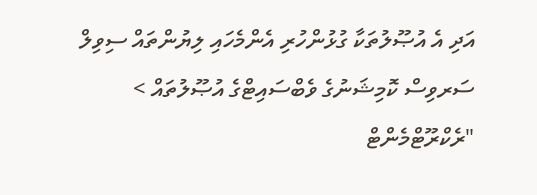އަދި އެ އުޞޫލުތަކާ ގުޅުންހުރި އެންމެހައި ލިޔުންތައް ސިވިލް ސަރވިސް ކޮމިޝަނުގެ ވެބްސައިޓްގެ އުޞޫލުތައް > "ރެކްރޫޓްމެންޓް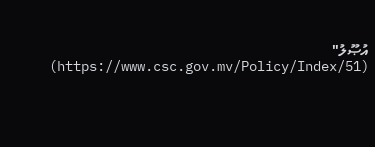އުޞޫލު" (https://www.csc.gov.mv/Policy/Index/51)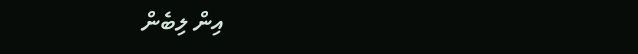އިން ލިބެން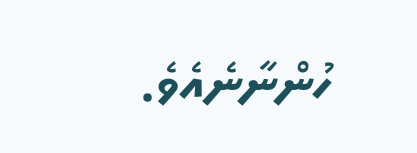ހުންނާނެއެވެ.